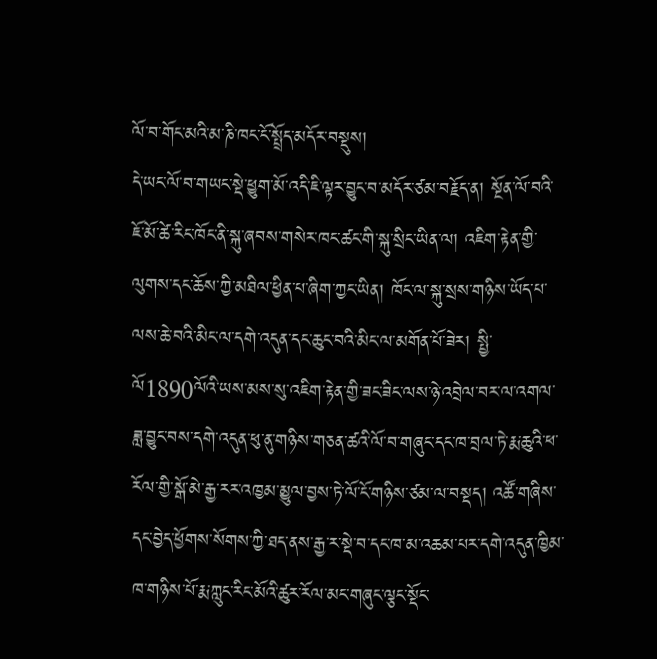ལོ་བ་གོང་མའི་མ་ཎི་ཁང་ངོ་སྤྲོད་མདོར་བསྡུས།
དེ་ཡང་ལོ་བ་གཡང་སྡེ་ཕྱུག་མོ་འདི་ཇི་ལྟར་བྱུང་བ་མདོར་ཙམ་བརྗོད་ན། སྔོན་ལོ་བའི་ཇོ་མོ་ཚེ་རིང་ཁོང་ནི་སྐུ་ཞབས་གསེར་ཁང་ཚང་གི་སྐུ་སྲིང་ཡིན་ལ། འཇིག་རྟེན་གྱི་ལུགས་དང་ཆོས་ཀྱི་མཐིལ་ཕྱིན་པ་ཞིག་ཀྱང་ཡིན། ཁོང་ལ་སྐུ་སྲས་གཉིས་ཡོད་པ་ལས་ཆེ་བའི་མིང་ལ་དགེ་འདུན་དང་ཆུང་བའི་མིང་ལ་མགོན་པོ་ཟེར། སྤྱི་ལོ1890ལོའི་ཡས་མས་སུ་འཇིག་རྟེན་གྱི་ཟང་ཟིང་ལས་ཉེ་འབྲེལ་བར་ལ་འགལ་ཟླ་བྱུང་བས་དགེ་འདུན་ཕུ་ནུ་གཉིས་གཅན་ཚའི་ལོ་བ་གཞུང་དང་ཁ་བྲལ་ཏེ་རྨ་ཆུའི་ཕ་རོལ་གྱི་སྒོ་མེ་རྒྱ་རར་འཁྱམ་མྱུལ་བྱས་ཏེ་ལོ་ངོ་གཉིས་ཙམ་ལ་བསྡད། འཚོ་གཞིས་དང་བྱེད་ཕྱོགས་སོགས་ཀྱི་ཐད་ནས་རྒྱ་ར་སྡེ་བ་དང་ཁ་མ་འཆམ་པར་དགེ་འདུན་ཁྱིམ་ཁ་གཉིས་པོ་རྨ་ཀླུང་རིང་མོའི་ཚུར་རོལ་མང་གཞུང་ལྕང་སྡོང་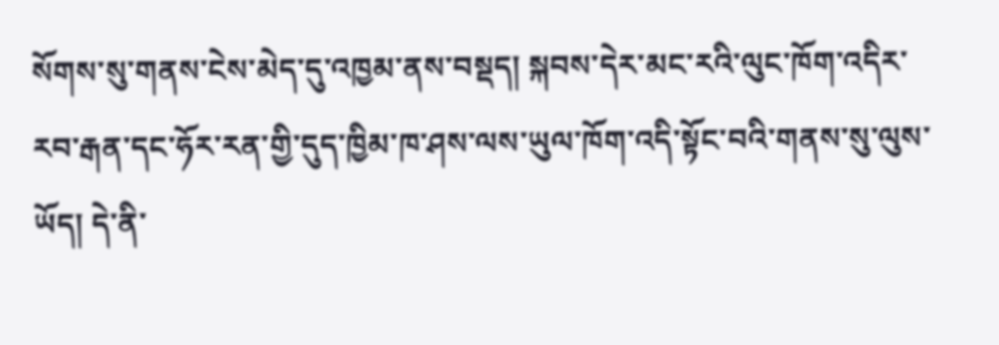སོགས་སུ་གནས་ངེས་མེད་དུ་འཁྱམ་ནས་བསྡད། སྐབས་དེར་མང་རའི་ལུང་ཁོག་འདིར་རབ་རྒན་དང་ཧོར་རན་གྱི་དུད་ཁྱིམ་ཁ་ཤས་ལས་ཡུལ་ཁོག་འདི་སྟོང་བའི་གནས་སུ་ལུས་ཡོད། དེ་ནི་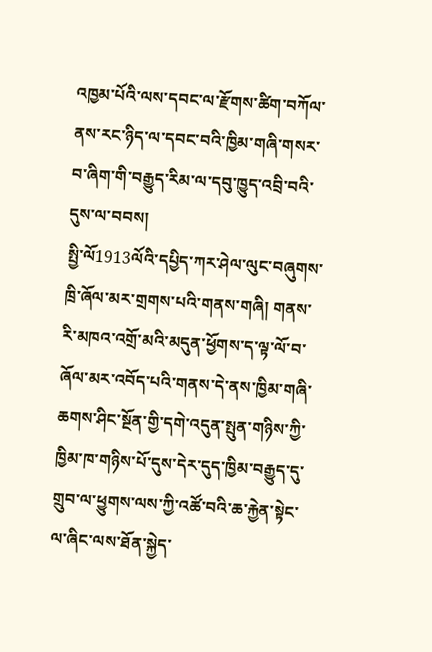འཁྱམ་པོའི་ལས་དབང་ལ་རྫོགས་ཚིག་བཀོལ་ནས་རང་ཉིད་ལ་དབང་བའི་ཁྱིམ་གཞི་གསར་བ་ཞིག་གི་བརྒྱུད་རིམ་ལ་དབུ་ཁྱུད་འབྲི་བའི་དུས་ལ་བབས།
སྤྱི་ལོ1913ལོའི་དཔྱིད་ཀར་ཤེལ་ལུང་བཞུགས་ཁྲི་ཞོལ་མར་གྲགས་པའི་གནས་གཞི། གནས་རི་མཁའ་འགྲོ་མའི་མདུན་ཕྱོགས་ད་ལྟ་ལོ་བ་ཞོལ་མར་འབོད་པའི་གནས་དེ་ནས་ཁྱིམ་གཞི་ཆགས་ཤིང་སྔོན་གྱི་དགེ་འདུན་སྤུན་གཉིས་ཀྱི་ཁྱིམ་ཁ་གཉིས་པོ་དུས་དེར་དུད་ཁྱིམ་བརྒྱུད་དུ་གྲུབ་ལ་ཕྱུགས་ལས་ཀྱི་འཚོ་བའི་ཆ་རྐྱེན་སྟེང་ལ་ཞིང་ལས་ཐོན་སྐྱེད་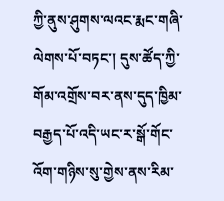ཀྱི་ནུས་ཤུགས་ལའང་རྨང་གཞི་ལེགས་པོ་བཏང་། དུས་ཚོད་ཀྱི་གོམ་འགྲོས་བར་ནས་དུད་ཁྱིམ་བརྒྱད་པོ་འདི་ཡང་ར་སྒོ་གོང་འོག་གཉིས་སུ་གྱེས་ནས་རིམ་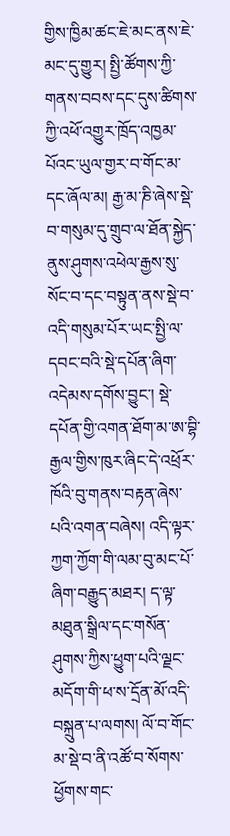གྱིས་ཁྱིམ་ཚང་ཇེ་མང་ནས་ཇེ་མང་དུ་གྱུར། སྤྱི་ཚོགས་ཀྱི་གནས་བབས་དང་དུས་ཚིགས་ཀྱི་འཕོ་འགྱུར་ཁྲོད་འཁྱམ་པོའང་ཡུལ་གྱར་བ་གོང་མ་དང་ཞོལ་མ། རྒྱ་མ་ཎི་ཞེས་སྡེ་བ་གསུམ་དུ་གྲུབ་ལ་ཐོན་སྐྱེད་ནུས་ཤུགས་འཕེལ་རྒྱས་སུ་སོང་བ་དང་བསྟུན་ནས་སྡེ་བ་འདི་གསུམ་པོར་ཡང་སྤྱི་ལ་དབང་བའི་སྡེ་དཔོན་ཞིག་འདེམས་དགོས་བྱུང་། སྡེ་དཔོན་གྱི་འགན་ཐོག་མ་ཨ་བྷི་རྒྱལ་གྱིས་ཁུར་ཞིང་དེ་འཕྲོར་ཁོའི་བུ་གནས་བརྟན་ཞེས་པའི་འགན་བཞེས། འདི་ལྟར་ཀྱག་ཀྱོག་གི་ལམ་བུ་མང་པོ་ཞིག་བརྒྱུད་མཐར། ད་ལྟ་མཐུན་སྒྲིལ་དང་གསོན་ཤུགས་ཀྱིས་ཕྱུག་པའི་ལྗང་མདོག་གི་ཕ་ས་དྲོན་མོ་འདི་བསྐྲུན་པ་ལགས། ལོ་བ་གོང་མ་སྡེ་བ་ནི་འཚོ་བ་སོགས་ཕྱོགས་གང་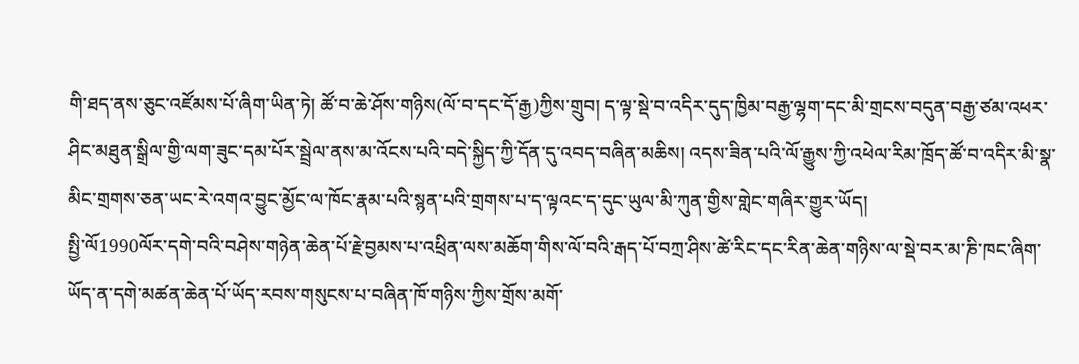གི་ཐད་ནས་ཅུང་འཛོམས་པོ་ཞིག་ཡིན་ཏེ། ཚོ་བ་ཆེ་ཤོས་གཉིས(ལོ་བ་དང་དོ་རྒྱ)ཀྱིས་གྲུབ། ད་ལྟ་སྡེ་བ་འདིར་དུད་ཁྱིམ་བརྒྱ་ལྷག་དང་མི་གྲངས་བདུན་བརྒྱ་ཙམ་འཕར་ཤིང་མཐུན་སྒྲིལ་གྱི་ལག་ཟུང་དམ་པོར་སྦྲེལ་ནས་མ་འོངས་པའི་བདེ་སྐྱིད་ཀྱི་དོན་དུ་འབད་བཞིན་མཆིས། འདས་ཟིན་པའི་ལོ་རྒྱུས་ཀྱི་འཕེལ་རིམ་ཁྲོད་ཚོ་བ་འདིར་མི་སྣ་མིང་གྲགས་ཅན་ཡང་རེ་འགའ་བྱུང་མྱོང་ལ་ཁོང་རྣམ་པའི་སྙན་པའི་གྲགས་པ་ད་ལྟའང་ད་དུང་ཡུལ་མི་ཀུན་གྱིས་གླེང་གཞིར་གྱུར་ཡོད།
སྤྱི་ལོ1990ལོར་དགེ་བའི་བཤེས་གཉེན་ཆེན་པོ་རྗེ་བྱམས་པ་འཕྲིན་ལས་མཆོག་གིས་ལོ་བའི་རྒད་པོ་བཀྲ་ཤིས་ཚེ་རིང་དང་རིན་ཆེན་གཉིས་ལ་སྡེ་བར་མ་ཎི་ཁང་ཞིག་ཡོད་ན་དགེ་མཚན་ཆེན་པོ་ཡོད་རབས་གསུངས་པ་བཞིན་ཁོ་གཉིས་ཀྱིས་གྲོས་མགོ་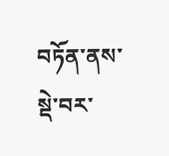བཏོན་ནས་སྡེ་བར་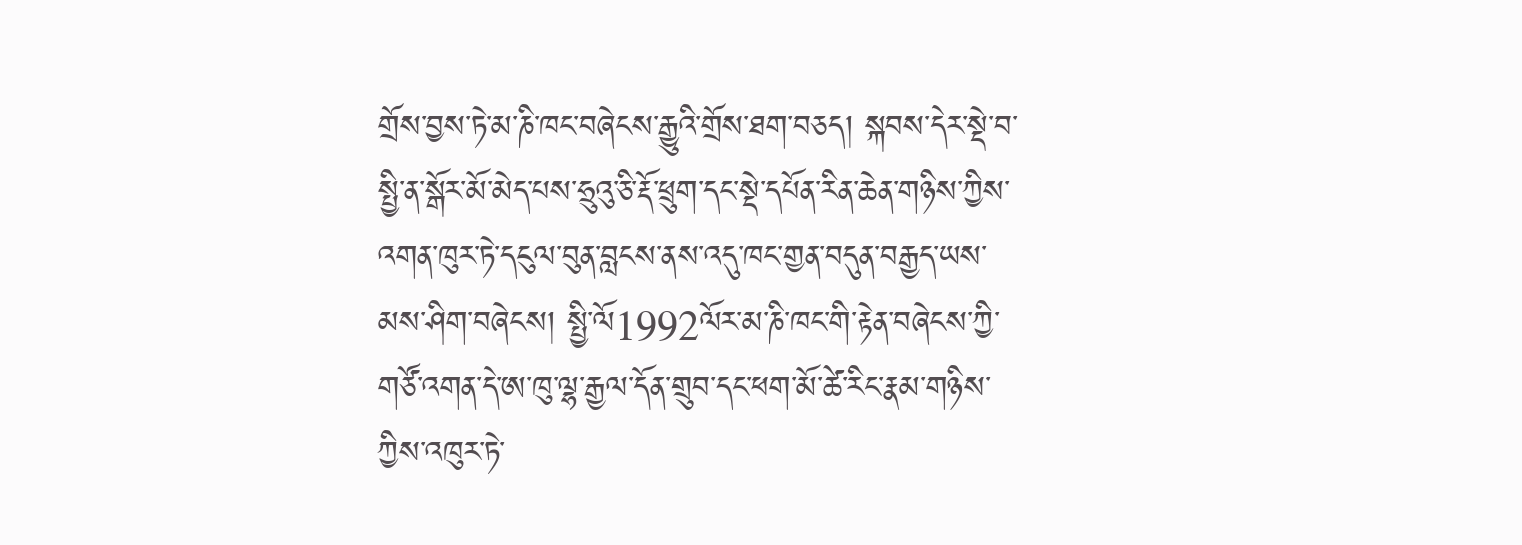གྲོས་བྱས་ཏེ་མ་ཎི་ཁང་བཞེངས་རྒྱུའི་གྲོས་ཐག་བཅད། སྐབས་དེར་སྡེ་བ་སྤྱི་ན་སྒོར་མོ་མེད་པས་ཧྲུའུ་ཅི་རྡོ་ཕྲུག་དང་སྡེ་དཔོན་རིན་ཆེན་གཉིས་ཀྱིས་འགན་ཁུར་ཏེ་དངུལ་བུན་བླངས་ནས་འདུ་ཁང་གྱན་བདུན་བརྒྱད་ཡས་མས་ཤིག་བཞེངས། སྤྱི་ལོ1992ལོར་མ་ཎི་ཁང་གི་རྟེན་བཞེངས་ཀྱི་གཙོ་འགན་དེ་ཨ་ཁུ་ལྷ་རྒྱལ་དོན་གྲུབ་དང་ཕག་མོ་ཚེ་རིང་རྣམ་གཉིས་ཀྱིས་འཁུར་ཏེ་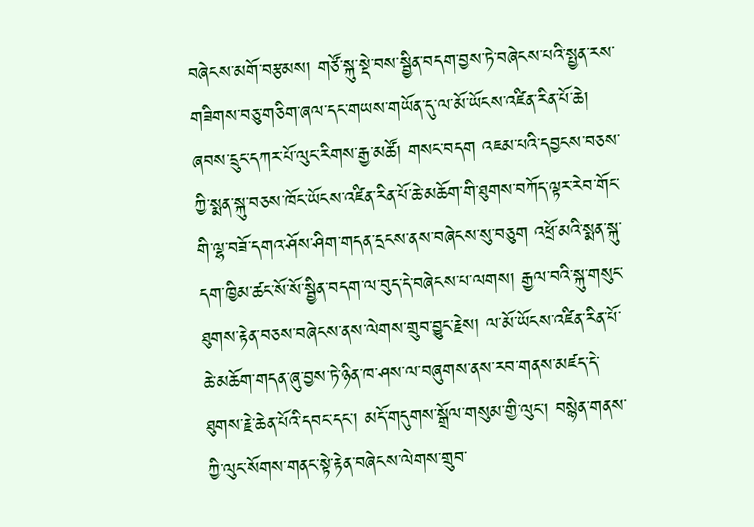བཞེངས་མགོ་བརྩམས། གཙོ་སྐུ་སྡེ་བས་སྦྱིན་བདག་བྱས་ཏེ་བཞེངས་པའི་སྤྱན་རས་གཟིགས་བཅུ་གཅིག་ཞལ་དང་གཡས་གཡོན་དུ་ལ་མོ་ཡོངས་འཛིན་རིན་པོ་ཆེ། ཞབས་དྲུང་དཀར་པོ་ལུང་རིགས་རྒྱ་མཚོ། གསང་བདག འཇམ་པའི་དབྱངས་བཅས་ཀྱི་སྨན་སྐུ་བཅས་ཁོང་ཡོངས་འཛིན་རིན་པོ་ཆེ་མཆོག་གི་ཐུགས་བཀོད་ལྟར་རེབ་གོང་གི་ལྷ་བཟོ་དགའ་ཤོས་ཤིག་གདན་དྲངས་ནས་བཞེངས་སུ་བཅུག འཕྲོ་མའི་སྨན་སྐུ་དག་ཁྱིམ་ཚང་སོ་སོ་སྦྱིན་བདག་ལ་བུད་དེ་བཞེངས་པ་ལགས། རྒྱལ་བའི་སྐུ་གསུང་ཐུགས་རྟེན་བཅས་བཞེངས་ནས་ལེགས་གྲུབ་བྱུང་རྗེས། ལ་མོ་ཡོངས་འཛིན་རིན་པོ་ཆེ་མཆོག་གདན་ཞུ་བྱས་ཏེ་ཉིན་ཁ་ཤས་ལ་བཞུགས་ནས་རབ་གནས་མཛད་དེ་ཐུགས་རྗེ་ཆེན་པོའི་དབང་དང་། མདོ་གདུགས་སྒྲོལ་གསུམ་གྱི་ལུང་། བསྙེན་གནས་ཀྱི་ལུང་སོགས་གནང་སྟེ་རྟེན་བཞེངས་ལེགས་གྲུབ་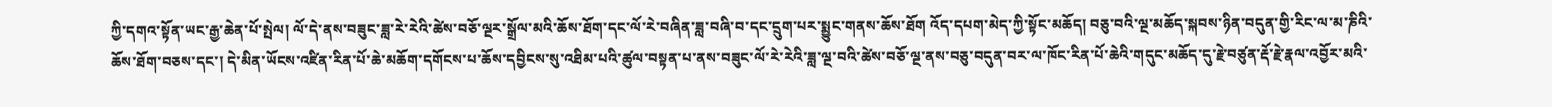ཀྱི་དགའ་སྟོན་ཡང་རྒྱ་ཆེན་པོ་སྤེལ། ལོ་དེ་ནས་བཟུང་ཟླ་རེ་རེའི་ཚེས་བཅོ་ལྔར་སྒྲོལ་མའི་ཆོས་ཐོག་དང་ལོ་རེ་བཞིན་ཟླ་བཞི་བ་དང་དྲུག་པར་སྨྱུང་གནས་ཆོས་ཐོག འོད་དཔག་མེད་ཀྱི་སྟོང་མཆོད། བཅུ་བའི་ལྔ་མཆོད་སྐབས་ཉིན་བདུན་གྱི་རིང་ལ་མ་ཎིའི་ཆོས་ཐོག་བཅས་དང་། དེ་མིན་ཡོངས་འཛིན་རིན་པོ་ཆེ་མཆོག་དགོངས་པ་ཆོས་དབྱིངས་སུ་འཐིམ་པའི་ཚུལ་བསྟན་པ་ནས་བཟུང་ལོ་རེ་རེའི་ཟླ་ལྔ་བའི་ཚེས་བཅོ་ལྔ་ནས་བཅུ་བདུན་བར་ལ་ཁོང་རིན་པོ་ཆེའི་གདུང་མཆོད་དུ་རྗེ་བཙུན་རྡོ་རྗེ་རྣལ་འབྱོར་མའི་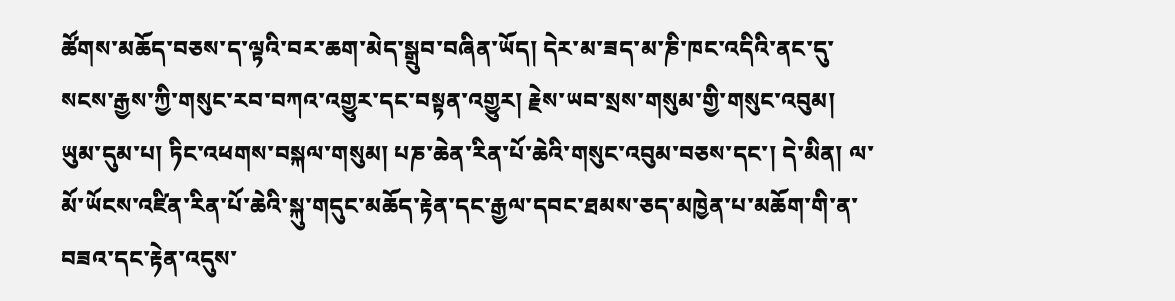ཚོགས་མཆོད་བཅས་ད་ལྟའི་བར་ཆག་མེད་སྒྲུབ་བཞིན་ཡོད། དེར་མ་ཟད་མ་ཎི་ཁང་འདིའི་ནང་དུ་སངས་རྒྱས་ཀྱི་གསུང་རབ་བཀའ་འགྱུར་དང་བསྟན་འགྱུར། རྗེས་ཡབ་སྲས་གསུམ་གྱི་གསུང་འབུམ། ཡུམ་དུམ་པ། ཏིང་འཕགས་བསྐལ་གསུམ། པཎ་ཆེན་རིན་པོ་ཆེའི་གསུང་འབུམ་བཅས་དང་། དེ་མིན། ལ་མོ་ཡོངས་འཛིན་རིན་པོ་ཆེའི་སྐུ་གདུང་མཆོད་རྟེན་དང་རྒྱལ་དབང་ཐམས་ཅད་མཁྱེན་པ་མཆོག་གི་ན་བཟའ་དང་རྟེན་འདུས་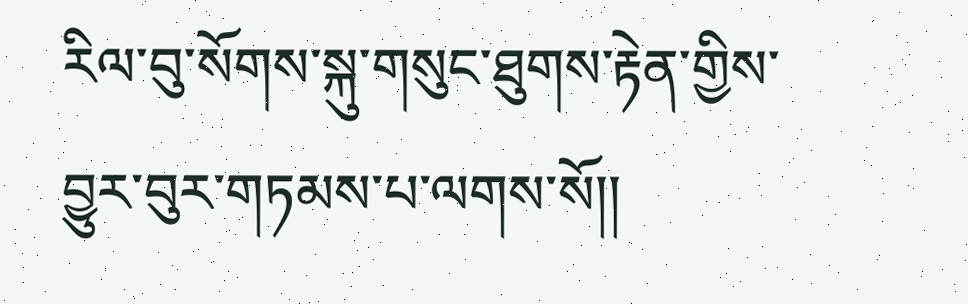རིལ་བུ་སོགས་སྐུ་གསུང་ཐུགས་རྟེན་གྱིས་བྱུར་བུར་གཏམས་པ་ལགས་སོ།།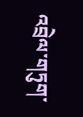འབྲེལ་གཏུག་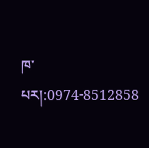ཁ་པར།:0974-8512858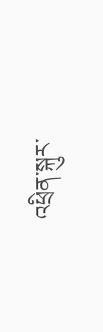འཕྲིན་སྐུར་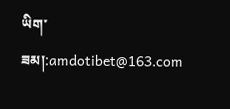ཡིག་ཟམ།:amdotibet@163.com